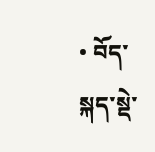• བོད་སྐད་སྡེ་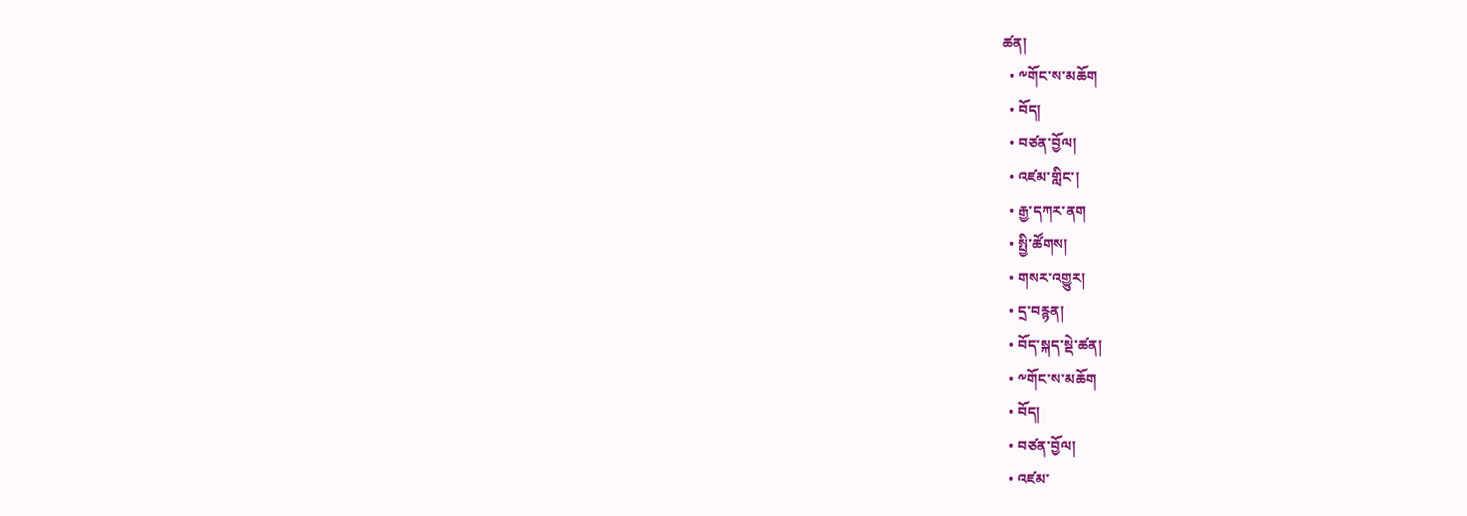ཚན།
  • ༸གོང་ས་མཆོག
  • བོད།
  • བཙན་བྱོལ།
  • འཛམ་གླིང་།
  • རྒྱ་དཀར་ནག
  • སྤྱི་ཚོགས།
  • གསར་འགྱུར།
  • དྲ་བརྙན།
  • བོད་སྐད་སྡེ་ཚན།
  • ༸གོང་ས་མཆོག
  • བོད།
  • བཙན་བྱོལ།
  • འཛམ་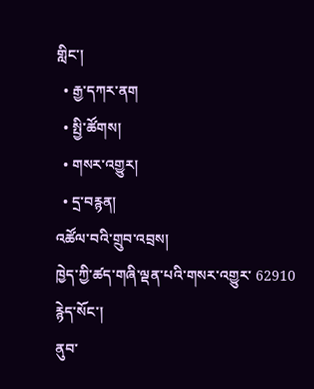གླིང་།
  • རྒྱ་དཀར་ནག
  • སྤྱི་ཚོགས།
  • གསར་འགྱུར།
  • དྲ་བརྙན།
འཚོལ་བའི་གྲུབ་འབྲས།
ཁྱེད་ཀྱི་ཚད་གཞི་ལྡན་པའི་གསར་འགྱུར་ 62910 རྙེད་སོང་།
ནུབ་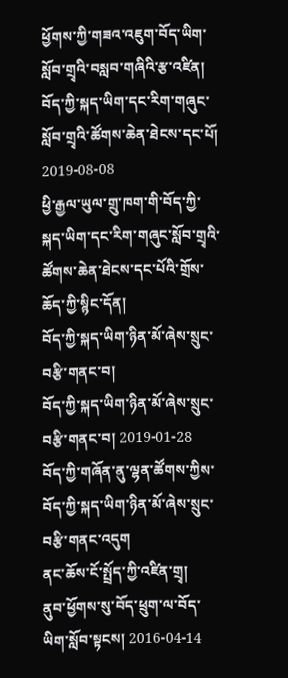ཕྱོགས་ཀྱི་གཟའ་འཇུག་བོད་ཡིག་སློབ་གྲྭའི་བསླབ་གཞིའི་རྩ་འཛིན།
བོད་ཀྱི་སྐད་ཡིག་དང་རིག་གཞུང་སློབ་གྲྭའི་ཚོགས་ཆེན་ཐེངས་དང་པོ། 2019-08-08
ཕྱི་རྒྱལ་ཡུལ་གྲུ་ཁག་གི་བོད་ཀྱི་སྐད་ཡིག་དང་རིག་གཞུང་སློབ་གྲྭའི་ཚོགས་ཆེན་ཐེངས་དང་པོའི་གྲོས་ཆོད་ཀྱི་སྙིང་དོན།
བོད་ཀྱི་སྐད་ཡིག་ཉིན་མོ་ཞེས་སྲུང་བརྩི་གནང་བ།
བོད་ཀྱི་སྐད་ཡིག་ཉིན་མོ་ཞེས་སྲུང་བརྩི་གནང་བ། 2019-01-28
བོད་ཀྱི་གཞོན་ནུ་ལྷན་ཚོགས་ཀྱིས་བོད་ཀྱི་སྐད་ཡིག་ཉིན་མོ་ཞེས་སྲུང་བརྩི་གནང་འདུག
ནང་ཆོས་ངོ་སྤྲོད་ཀྱི་འཛིན་གྲྭ།
ནུབ་ཕྱོགས་སུ་བོད་ཕྲུག་ལ་བོད་ཡིག་སློབ་སྟངས། 2016-04-14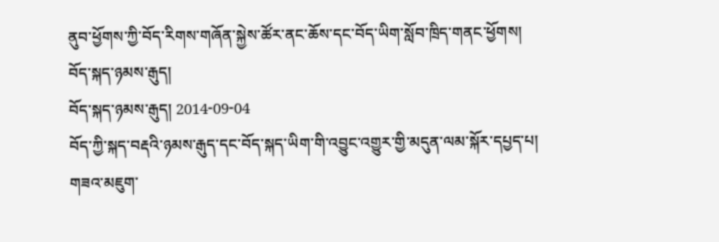ནུབ་ཕྱོགས་ཀྱི་བོད་རིགས་གཞོན་སྐྱེས་ཚོར་ནང་ཆོས་དང་བོད་ཡིག་སློབ་ཁྲིད་གནང་ཕྱོགས།
བོད་སྐད་ཉམས་རྒུད།
བོད་སྐད་ཉམས་རྒུད། 2014-09-04
བོད་ཀྱི་སྐད་བརྡའི་ཉམས་རྒུད་དང་བོད་སྐད་ཡིག་གི་འབྱུང་འགྱུར་གྱི་མདུན་ལམ་སྐོར་དཔྱད་པ།
གཟའ་མཇུག་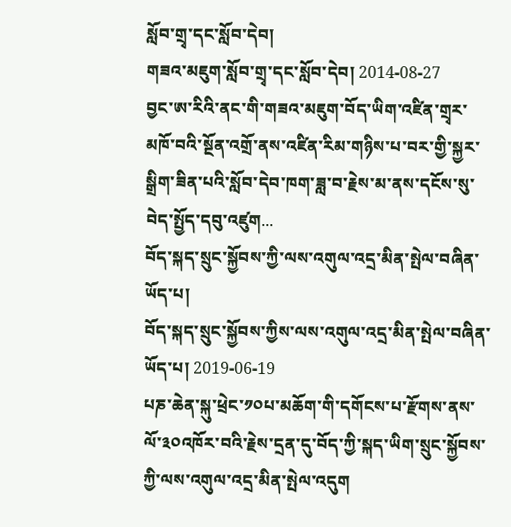སློབ་གྲྭ་དང་སློབ་དེབ།
གཟའ་མཇུག་སློབ་གྲྭ་དང་སློབ་དེབ། 2014-08-27
བྱང་ཨ་རིའི་ནང་གི་གཟའ་མཇུག་བོད་ཡིག་འཛིན་གྲྭར་མཁོ་བའི་སྔོན་འགྲོ་ནས་འཛིན་རིམ་གཉིས་པ་བར་གྱི་སྐྱར་སྒྲིག་ཟིན་པའི་སློབ་དེབ་ཁག་ཟླ་བ་རྗེས་མ་ནས་དངོས་སུ་བེད་སྤྱོད་དབུ་འཛུག...
བོད་སྐད་སྲུང་སྐྱོབས་ཀྱི་ལས་འགུལ་འདྲ་མིན་སྤེལ་བཞིན་ཡོད་པ།
བོད་སྐད་སྲུང་སྐྱོབས་ཀྱིས་ལས་འགུལ་འདྲ་མིན་སྤེལ་བཞིན་ཡོད་པ། 2019-06-19
པཎ་ཆེན་སྐུ་ཕྲེང་༡༠པ་མཆོག་གི་དགོངས་པ་རྫོགས་ནས་ལོ་༣༠འཁོར་བའི་རྗེས་དྲན་དུ་བོད་ཀྱི་སྐད་ཡིག་སྲུང་སྐྱོབས་ཀྱི་ལས་འགུལ་འདྲ་མིན་སྤེལ་འདུག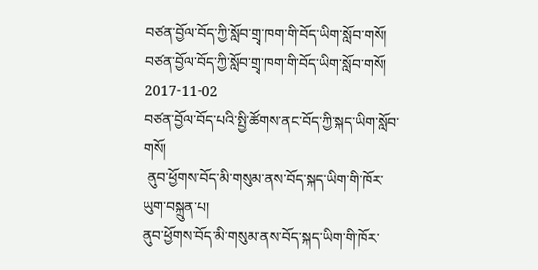བཙན་བྱོལ་བོད་ཀྱི་སློབ་གྲྭ་ཁག་གི་བོད་ཡིག་སློབ་གསོ།
བཙན་བྱོལ་བོད་ཀྱི་སློབ་གྲྭ་ཁག་གི་བོད་ཡིག་སློབ་གསོ། 2017-11-02
བཙན་བྱོལ་བོད་པའི་སྤྱི་ཚོགས་ནང་བོད་ཀྱི་སྐད་ཡིག་སློབ་གསོ།
 ནུབ་ཕྱོགས་བོད་མི་གསུམ་ནས་བོད་སྐད་ཡིག་གི་ཁོར་ཡུག་བསྐྲུན་པ།
ནུབ་ཕྱོགས་བོད་མི་གསུམ་ནས་བོད་སྐད་ཡིག་གི་ཁོར་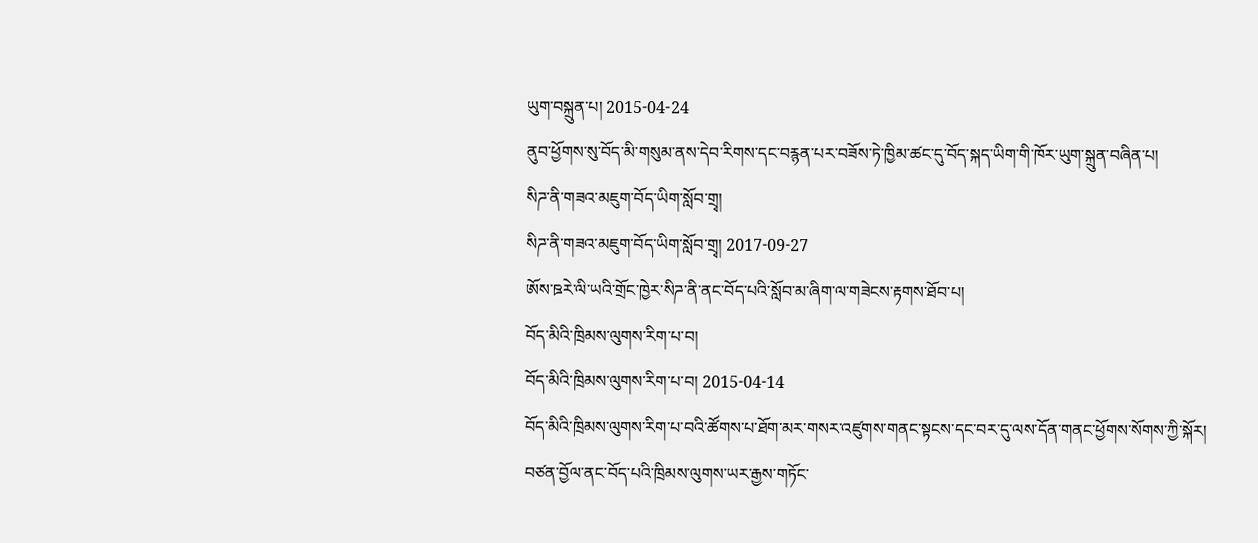ཡུག་བསྐྲུན་པ། 2015-04-24
ནུབ་ཕྱོགས་སུ་བོད་མི་གསུམ་ནས་དེབ་རིགས་དང་བརྙན་པར་བཟོས་ཏེ་ཁྱིམ་ཚང་དུ་བོད་སྐད་ཡིག་གི་ཁོར་ཡུག་སྐྲུན་བཞིན་པ།
སིཌ་ནི་གཟའ་མཇུག་བོད་ཡིག་སློབ་གྲྭ།
སིཌ་ནི་གཟའ་མཇུག་བོད་ཡིག་སློབ་གྲྭ། 2017-09-27
ཨོས་ཋརེ་ལི་ཡའི་གྲོང་ཁྱེར་སིཌ་ནི་ནང་བོད་པའི་སློབ་མ་ཞིག་ལ་གཟེངས་རྟགས་ཐོབ་པ།
བོད་མིའི་ཁྲིམས་ལུགས་རིག་པ་བ།
བོད་མིའི་ཁྲིམས་ལུགས་རིག་པ་བ། 2015-04-14
བོད་མིའི་ཁྲིམས་ལུགས་རིག་པ་བའི་ཚོགས་པ་ཐོག་མར་གསར་འཛུགས་གནང་སྟངས་དང་བར་དུ་ལས་དོན་གནང་ཕྱོགས་སོགས་ཀྱི་སྐོར།
བཙན་བྱོལ་ནང་བོད་པའི་ཁྲིམས་ལུགས་ཡར་རྒྱས་གཏོང་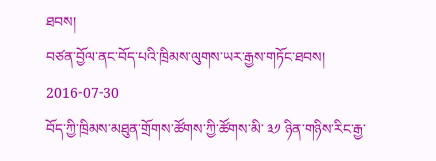ཐབས།
བཙན་བྱོལ་ནང་བོད་པའི་ཁྲིམས་ལུགས་ཡར་རྒྱས་གཏོང་ཐབས། 2016-07-30
བོད་ཀྱི་ཁྲིམས་མཐུན་གྲོགས་ཚོགས་ཀྱི་ཚོགས་མི་ ༣༡ ཉིན་གཉིས་རིང་རྒྱ་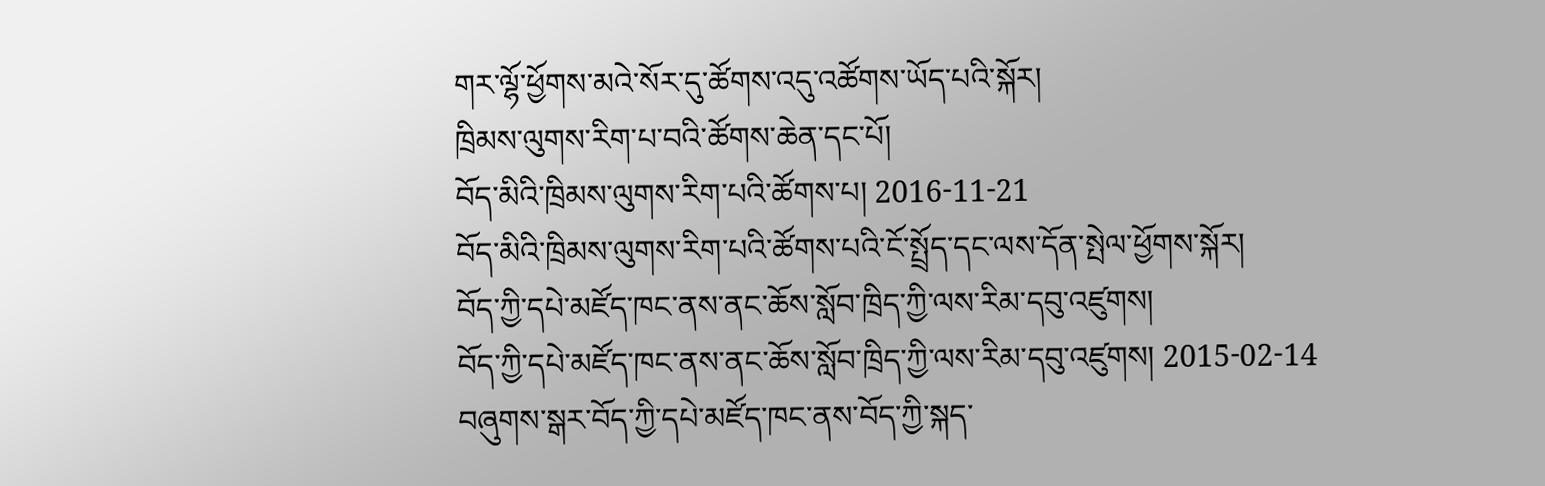གར་ལྷོ་ཕྱོགས་མའེ་སོར་དུ་ཚོགས་འདུ་འཚོགས་ཡོད་པའི་སྐོར།
ཁྲིམས་ལུགས་རིག་པ་བའི་ཚོགས་ཆེན་དང་པོ།
བོད་མིའི་ཁྲིམས་ལུགས་རིག་པའི་ཚོགས་པ། 2016-11-21
བོད་མིའི་ཁྲིམས་ལུགས་རིག་པའི་ཚོགས་པའི་ངོ་སྤྲོད་དང་ལས་དོན་སྤེལ་ཕྱོགས་སྐོར།
བོད་ཀྱི་དཔེ་མཛོད་ཁང་ནས་ནང་ཆོས་སློབ་ཁྲིད་ཀྱི་ལས་རིམ་དབུ་འཛུགས།
བོད་ཀྱི་དཔེ་མཛོད་ཁང་ནས་ནང་ཆོས་སློབ་ཁྲིད་ཀྱི་ལས་རིམ་དབུ་འཛུགས། 2015-02-14
བཞུགས་སྒར་བོད་ཀྱི་དཔེ་མཛོད་ཁང་ནས་བོད་ཀྱི་སྐད་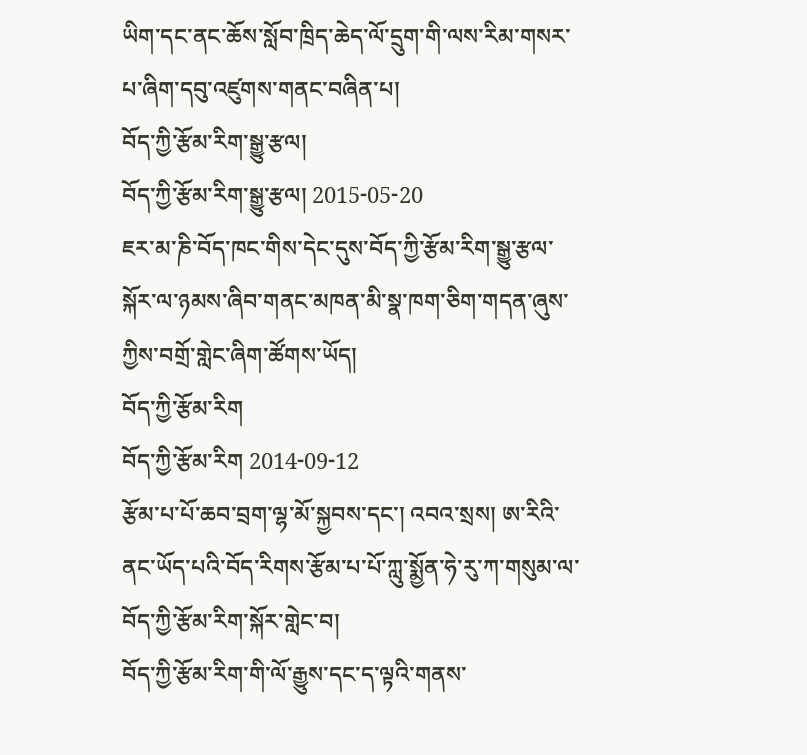ཡིག་དང་ནང་ཆོས་སློབ་ཁྲིད་ཆེད་ལོ་དྲུག་གི་ལས་རིམ་གསར་པ་ཞིག་དབུ་འཛུགས་གནང་བཞིན་པ།
བོད་ཀྱི་རྩོམ་རིག་སྒྱུ་རྩལ།
བོད་ཀྱི་རྩོམ་རིག་སྒྱུ་རྩལ། 2015-05-20
ཇར་མ་ཎི་བོད་ཁང་གིས་དེང་དུས་བོད་ཀྱི་རྩོམ་རིག་སྒྱུ་རྩལ་སྐོར་ལ་ཉམས་ཞིབ་གནང་མཁན་མི་སྣ་ཁག་ཅིག་གདན་ཞུས་ཀྱིས་བགྲོ་གླེང་ཞིག་ཚོགས་ཡོད།
བོད་ཀྱི་རྩོམ་རིག
བོད་ཀྱི་རྩོམ་རིག 2014-09-12
རྩོམ་པ་པོ་ཆབ་བྲག་ལྷ་མོ་སྐྱབས་དང་། འབའ་སྲས། ཨ་རིའི་ནང་ཡོད་པའི་བོད་རིགས་རྩོམ་པ་པོ་ཀླུ་སྨྱོན་ཧེ་རུ་ཀ་གསུམ་ལ་བོད་ཀྱི་རྩོམ་རིག་སྐོར་གླེང་བ།
བོད་ཀྱི་རྩོམ་རིག་གི་ལོ་རྒྱུས་དང་ད་ལྟའི་གནས་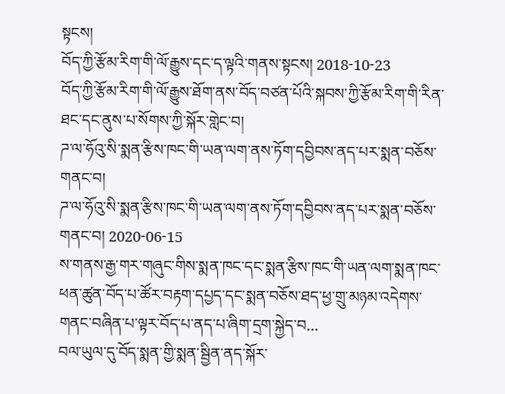སྟངས།
བོད་ཀྱི་རྩོམ་རིག་གི་ལོ་རྒྱུས་དང་ད་ལྟའི་གནས་སྟངས། 2018-10-23
བོད་ཀྱི་རྩོམ་རིག་གི་ལོ་རྒྱུས་ཐོག་ནས་བོད་བཙན་པོའི་སྐབས་ཀྱི་རྩོམ་རིག་གི་རིན་ཐང་དང་ནུས་པ་སོགས་ཀྱི་སྐོར་གླེང་བ།
ཌ་ལ་ཧོའུ་སི་སྨན་རྩིས་ཁང་གི་ཡན་ལག་ནས་ཏོག་དབྱིབས་ནད་པར་སྨན་བཅོས་གནང་བ།
ཌ་ལ་ཧོའུ་སི་སྨན་རྩིས་ཁང་གི་ཡན་ལག་ནས་ཏོག་དབྱིབས་ནད་པར་སྨན་བཅོས་གནང་བ། 2020-06-15
ས་གནས་རྒྱ་གར་གཞུང་གིས་སྨན་ཁང་དང་སྨན་རྩིས་ཁང་གི་ཡན་ལག་སྨན་ཁང་ཕན་ཚུན་བོད་པ་ཚོར་བརྟག་དཔྱད་དང་སྨན་བཅོས་ཐད་ཕྱ་གྲུ་མཉམ་འདེགས་གནང་བཞིན་པ་ལྟར་བོད་པ་ནད་པ་ཞིག་དྲག་སྐྱེད་བ...
བལ་ཡུལ་དུ་བོད་སྨན་གྱི་སྨན་སྦྱིན་ནད་སྐོར་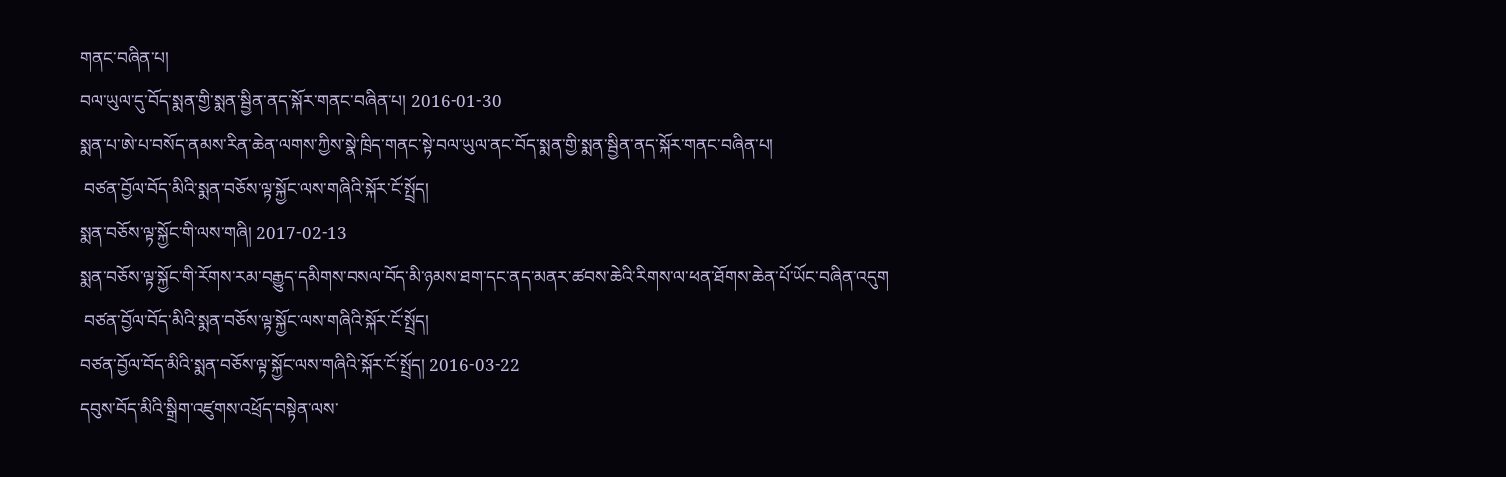གནང་བཞིན་པ།
བལ་ཡུལ་དུ་བོད་སྨན་གྱི་སྨན་སྦྱིན་ནད་སྐོར་གནང་བཞིན་པ། 2016-01-30
སྨན་པ་ཨེ་པ་བསོད་ནམས་རིན་ཆེན་ལགས་ཀྱིས་སྣེ་ཁྲིད་གནང་སྟེ་བལ་ཡུལ་ནང་བོད་སྨན་གྱི་སྨན་སྦྱིན་ནད་སྐོར་གནང་བཞིན་པ།
 བཙན་བྱོལ་བོད་མིའི་སྨན་བཅོས་ལྟ་སྐྱོང་ལས་གཞིའི་སྐོར་ངོ་སྤྲོད།
སྨན་བཅོས་ལྟ་སྐྱོང་གི་ལས་གཞི། 2017-02-13
སྨན་བཅོས་ལྟ་སྐྱོང་གི་རོགས་རམ་བརྒྱུད་དམིགས་བསལ་བོད་མི་ཉམས་ཐག་དང་ནད་མནར་ཚབས་ཆེའི་རིགས་ལ་ཕན་ཐོགས་ཆེན་པོ་ཡོང་བཞིན་འདུག
 བཙན་བྱོལ་བོད་མིའི་སྨན་བཅོས་ལྟ་སྐྱོང་ལས་གཞིའི་སྐོར་ངོ་སྤྲོད།
བཙན་བྱོལ་བོད་མིའི་སྨན་བཅོས་ལྟ་སྐྱོང་ལས་གཞིའི་སྐོར་ངོ་སྤྲོད། 2016-03-22
དབུས་བོད་མིའི་སྒྲིག་འཛུགས་འཕྲོད་བསྟེན་ལས་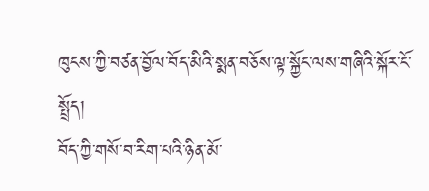ཁུངས་ཀྱི་བཙན་བྱོལ་བོད་མིའི་སྨན་བཅོས་ལྟ་སྐྱོང་ལས་གཞིའི་སྐོར་ངོ་སྤྲོད།
བོད་ཀྱི་གསོ་བ་རིག་པའི་ཉིན་མོ་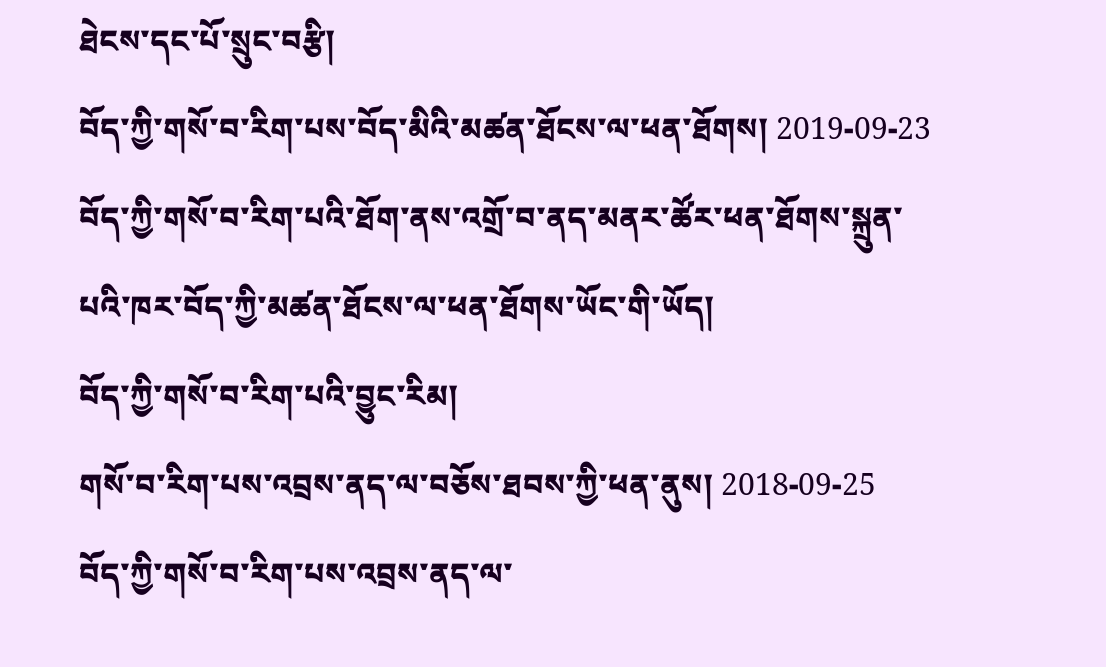ཐེངས་དང་པོ་སྲུང་བརྩི།
བོད་ཀྱི་གསོ་བ་རིག་པས་བོད་མིའི་མཚན་ཐོངས་ལ་ཕན་ཐོགས། 2019-09-23
བོད་ཀྱི་གསོ་བ་རིག་པའི་ཐོག་ནས་འགྲོ་བ་ནད་མནར་ཚོར་ཕན་ཐོགས་སྐྲུན་པའི་ཁར་བོད་ཀྱི་མཚན་ཐོངས་ལ་ཕན་ཐོགས་ཡོང་གི་ཡོད།
བོད་ཀྱི་གསོ་བ་རིག་པའི་བྱུང་རིམ།
གསོ་བ་རིག་པས་འབྲས་ནད་ལ་བཅོས་ཐབས་ཀྱི་ཕན་ནུས། 2018-09-25
བོད་ཀྱི་གསོ་བ་རིག་པས་འབྲས་ནད་ལ་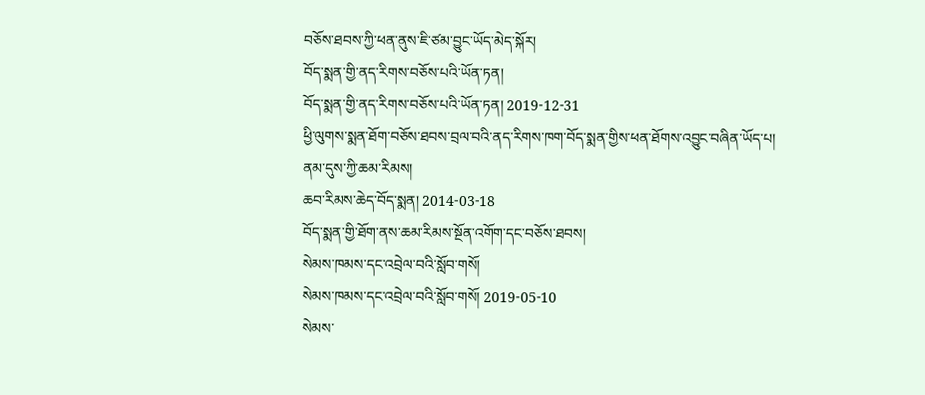བཅོས་ཐབས་ཀྱི་ཕན་ནུས་ཇི་ཙམ་བྱུང་ཡོད་མེད་སྐོར།
བོད་སྨན་གྱི་ནད་རིགས་བཅོས་པའི་ཡོན་ཏན།
བོད་སྨན་གྱི་ནད་རིགས་བཅོས་པའི་ཡོན་ཏན། 2019-12-31
ཕྱི་ལུགས་སྨན་ཐོག་བཅོས་ཐབས་བྲལ་བའི་ནད་རིགས་ཁག་བོད་སྨན་གྱིས་ཕན་ཐོགས་འབྱུང་བཞིན་ཡོད་པ།
ནམ་དུས་ཀྱི་ཆམ་རིམས།
ཆབ་རིམས་ཆེད་བོད་སྨན། 2014-03-18
བོད་སྨན་གྱི་ཐོག་ནས་ཆམ་རིམས་སྔོན་འགོག་དང་བཅོས་ཐབས།
སེམས་ཁམས་དང་འབྲེལ་བའི་སློབ་གསོ།
སེམས་ཁམས་དང་འབྲེལ་བའི་སློབ་གསོ། 2019-05-10
སེམས་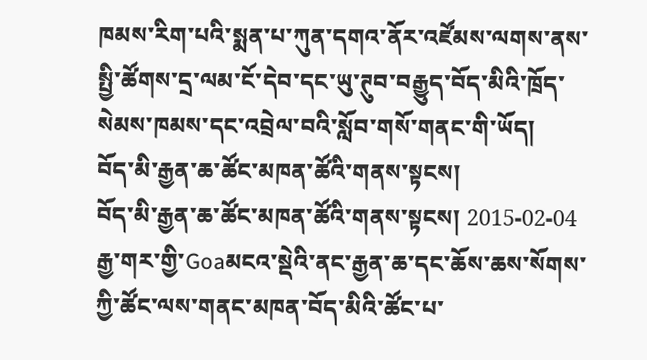ཁམས་རིག་པའི་སྨན་པ་ཀུན་དགའ་ནོར་འཛོམས་ལགས་ནས་སྤྱི་ཚོགས་དྲ་ལམ་ངོ་དེབ་དང་ཡུ་ཊུབ་བརྒྱུད་བོད་མིའི་ཁྲོད་སེམས་ཁམས་དང་འབྲེལ་བའི་སློབ་གསོ་གནང་གི་ཡོད།
བོད་མི་རྒྱན་ཆ་ཚོང་མཁན་ཚོའི་གནས་སྟངས།
བོད་མི་རྒྱན་ཆ་ཚོང་མཁན་ཚོའི་གནས་སྟངས། 2015-02-04
རྒྱ་གར་གྱི་Goaམངའ་སྡེའི་ནང་རྒྱན་ཆ་དང་ཆོས་ཆས་སོགས་ཀྱི་ཚོང་ལས་གནང་མཁན་བོད་མིའི་ཚོང་པ་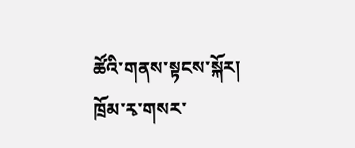ཚོའི་གནས་སྟངས་སྐོར།
ཁྲོམ་རྭ་གསར་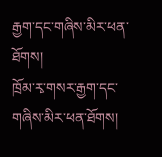རྒྱག་དང་གཞིས་མིར་ཕན་ཐོགས།
ཁྲོམ་རྭ་གསར་རྒྱག་དང་གཞིས་མིར་ཕན་ཐོགས།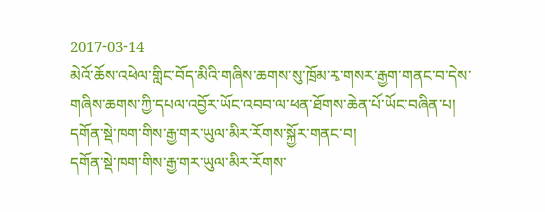2017-03-14
མེའོ་ཆོས་འཕེལ་གླིང་བོད་མིའི་གཞིས་ཆགས་སུ་ཁྲོམ་རྭ་གསར་རྒྱག་གནང་བ་དེས་གཞིས་ཆགས་ཀྱི་དཔལ་འབྱོར་ཡོང་འབབ་ལ་ཕན་ཐོགས་ཆེན་པོ་ཡོང་བཞིན་པ།
དགོན་སྡེ་ཁག་གིས་རྒྱ་གར་ཡུལ་མིར་རོགས་སྐྱོར་གནང་བ།
དགོན་སྡེ་ཁག་གིས་རྒྱ་གར་ཡུལ་མིར་རོགས་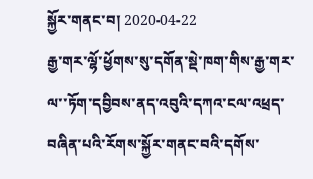སྐྱོར་གནང་བ། 2020-04-22
རྒྱ་གར་ལྷོ་ཕྱོགས་སུ་དགོན་སྡེ་ཁག་གིས་རྒྱ་གར་ལ་་ཏོག་དབྱིབས་ནད་འབུའི་དཀའ་ངལ་འཕྲད་བཞིན་པའི་རོགས་སྐྱོར་གནང་བའི་དགོས་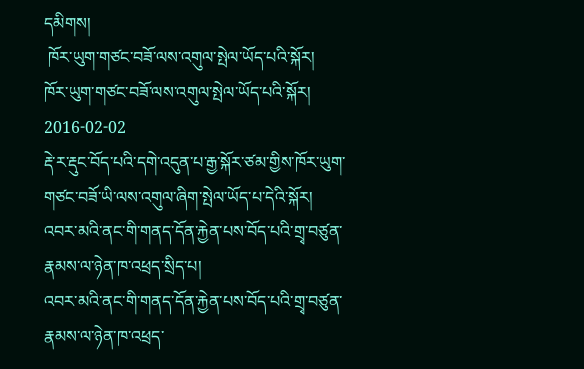དམིགས།
 ཁོར་ཡུག་གཙང་བཟོ་ལས་འགུལ་སྤེལ་ཡོད་པའི་སྐོར།
ཁོར་ཡུག་གཙང་བཟོ་ལས་འགུལ་སྤེལ་ཡོད་པའི་སྐོར། 2016-02-02
རྡེ་ར་རྡུང་བོད་པའི་དགེ་འདུན་པ་རྒྱ་སྐོར་ཙམ་གྱིས་ཁོར་ཡུག་གཙང་བཟོ་ཡི་ལས་འགུལ་ཞིག་སྤེལ་ཡོད་པ་དེའི་སྐོར།
འབར་མའི་ནང་གི་གནད་དོན་རྐྱེན་པས་བོད་པའི་གྲྭ་བཙུན་རྣམས་ལ་ཉེན་ཁ་འཕྲད་སྲིད་པ།
འབར་མའི་ནང་གི་གནད་དོན་རྐྱེན་པས་བོད་པའི་གྲྭ་བཙུན་རྣམས་ལ་ཉེན་ཁ་འཕྲད་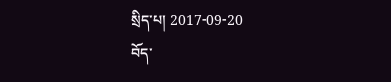སྲིད་པ། 2017-09-20
བོད་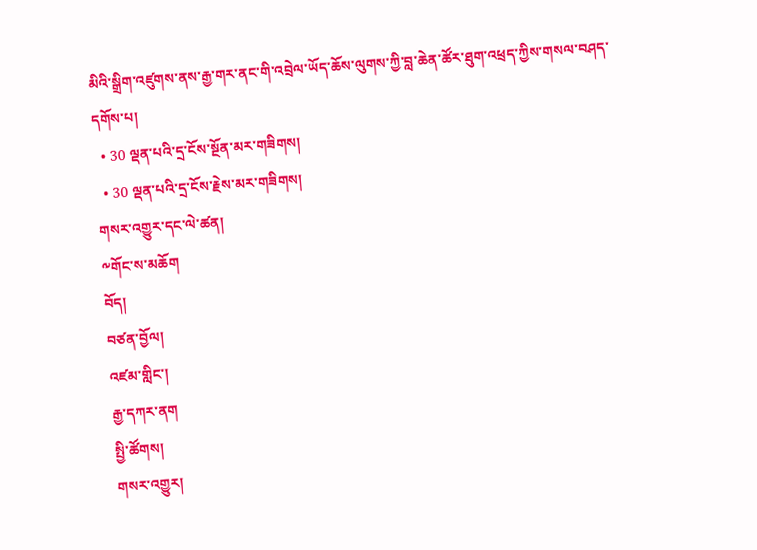མིའི་སྒྲིག་འཛུགས་ནས་རྒྱ་གར་ནང་གི་འབྲེལ་ཡོད་ཆོས་ལུགས་ཀྱི་བླ་ཆེན་ཚོར་ཐུག་འཕྲད་ཀྱིས་གསལ་བཤད་དགོས་པ།
  • 30 ལྡན་པའི་དྲ་ངོས་སྔོན་མར་གཟིགས།
  • 30 ལྡན་པའི་དྲ་ངོས་རྗེས་མར་གཟིགས།
གསར་འགྱུར་དང་ལེ་ཚན།
༸གོང་ས་མཆོག
བོད།
བཙན་བྱོལ།
འཛམ་གླིང་།
རྒྱ་དཀར་ནག
སྤྱི་ཚོགས།
གསར་འགྱུར།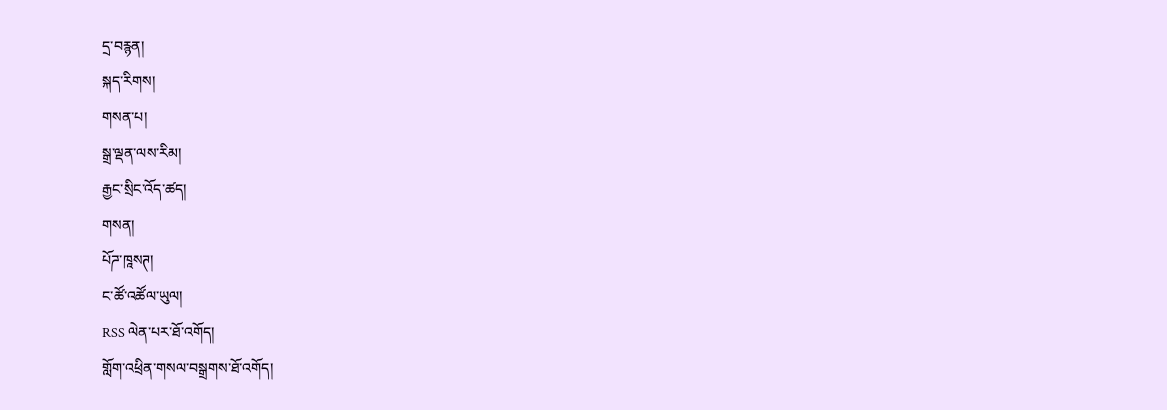དྲ་བརྙན།
སྐད་རིགས།
གསན་པ།
སྒྲ་ལྡན་ལས་རིམ།
རྒྱང་སྲིང་འོད་ཚད།
གསན།
པོཌ་ཁཱསཊ།
ང་ཚོ་འཚོལ་ཡུལ།
RSS ལེན་པར་ཐོ་འགོད།
གློག་འཕྲིན་གསལ་བསྒྲགས་ཐོ་འགོད།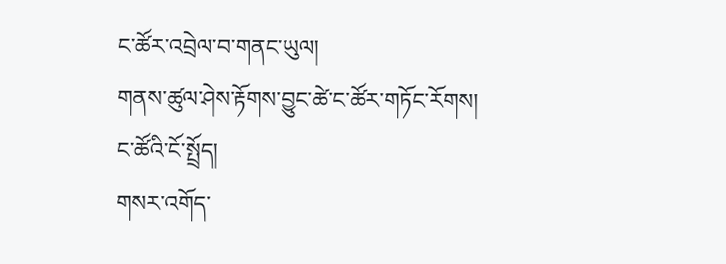ང་ཚོར་འབྲེལ་བ་གནང་ཡུལ།
གནས་ཚུལ་ཤེས་རྟོགས་བྱུང་ཚེ་ང་ཚོར་གཏོང་རོགས།
ང་ཚོའི་ངོ་སྤྲོད།
གསར་འགོད་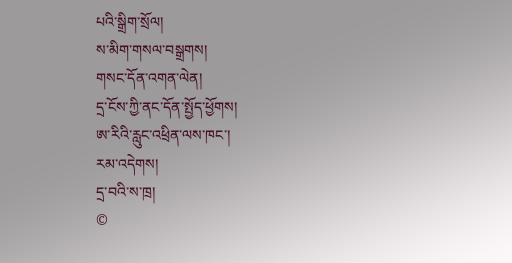པའི་སྒྲིག་སྲོལ།
ས་མིག་གསལ་བསྒྲགས།
གསང་དོན་འགན་ལེན།
དྲ་ངོས་ཀྱི་ནང་དོན་སྤྱོད་ཕྱོགས།
ཨ་རིའི་རླུང་འཕྲིན་ལས་ཁང་།
རམ་འདེགས།
དྲ་བའི་ས་ཁྲ།
©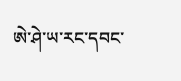ཨེ་ཤེ་ཡ་རང་དབང་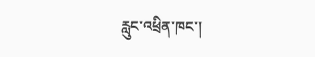རླུང་འཕྲིན་ཁང་།